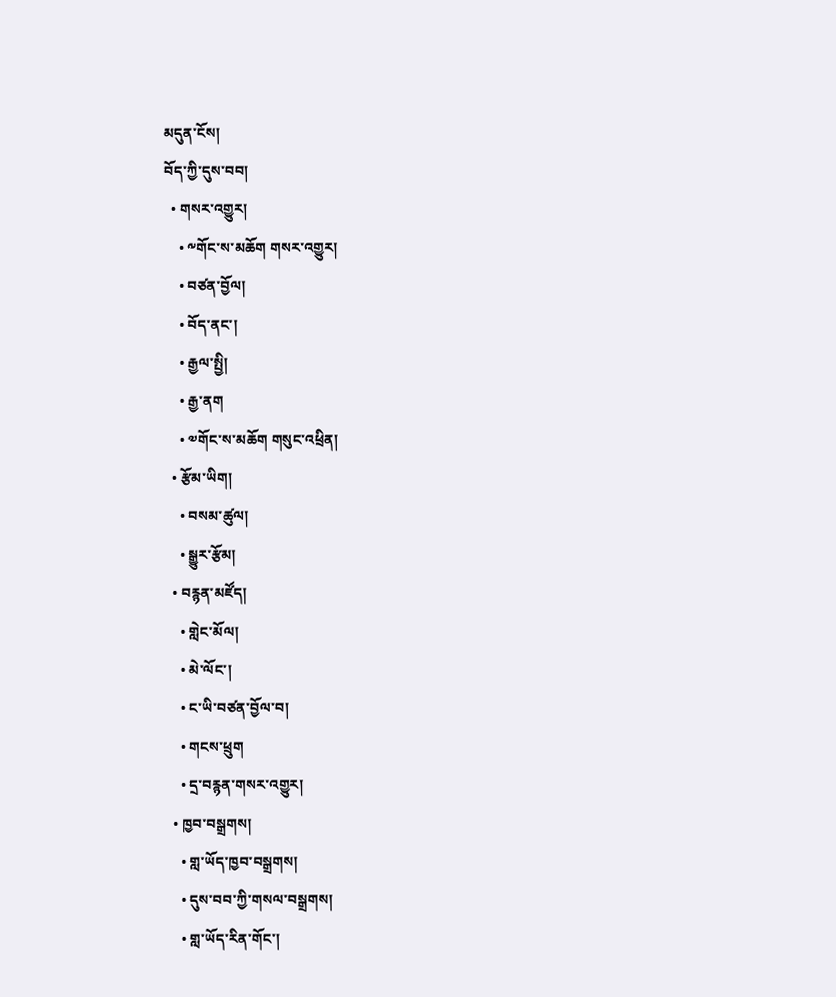མདུན་ངོས།
བོད་ཀྱི་དུས་བབ།
  • གསར་འགྱུར།
    • ༸གོང་ས་མཆོག གསར་འགྱུར།
    • བཙན་བྱོལ།
    • བོད་ནང་།
    • རྒྱལ་སྤྱི།
    • རྒྱ་ནག
    • ༧གོང་ས་མཆོག གསུང་འཕྲིན།
  • རྩོམ་ཡིག།
    • བསམ་ཚུལ།
    • སྒྱུར་རྩོམ།
  • བརྙན་མཛོད།
    • གླེང་མོལ།
    • མེ་ལོང་།
    • ང་ཡི་བཙན་བྱོལ་བ།
    • གངས་ཕྲུག
    • དྲ་བརྙན་གསར་འགྱུར།
  • ཁྱབ་བསྒྲགས།
    • གླ་ཡོད་ཁྱབ་བསྒྲགས།
    • དུས་བབ་ཀྱི་གསལ་བསྒྲགས།
    • གླ་ཡོད་རིན་གོང་།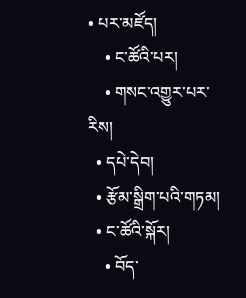• པར་མཛོད།
    • ང་ཚོའི་པར།
    • གསང་འགྱུར་པར་རིས།
  • དཔེ་དེབ།
  • རྩོམ་སྒྲིག་པའི་གཏམ།
  • ང་ཚོའི་སྐོར།
    • བོད་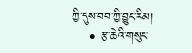ཀྱི་དུས་བབ་ཀྱི་བྱུང་རིམ།
    • རྩ་ཆེའི་གསུང་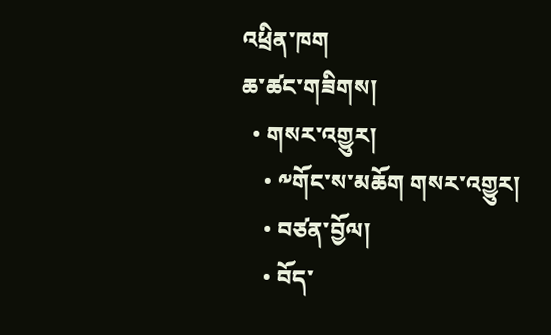འཕྲིན་ཁག
ཆ་ཚང་གཟིགས།
  • གསར་འགྱུར།
    • ༸གོང་ས་མཆོག གསར་འགྱུར།
    • བཙན་བྱོལ།
    • བོད་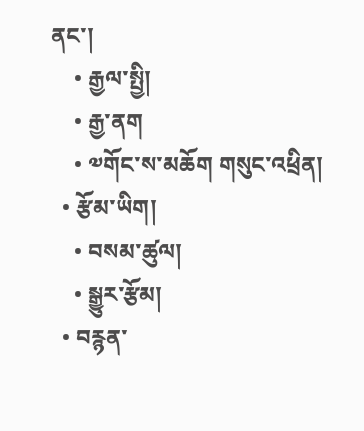ནང་།
    • རྒྱལ་སྤྱི།
    • རྒྱ་ནག
    • ༧གོང་ས་མཆོག གསུང་འཕྲིན།
  • རྩོམ་ཡིག།
    • བསམ་ཚུལ།
    • སྒྱུར་རྩོམ།
  • བརྙན་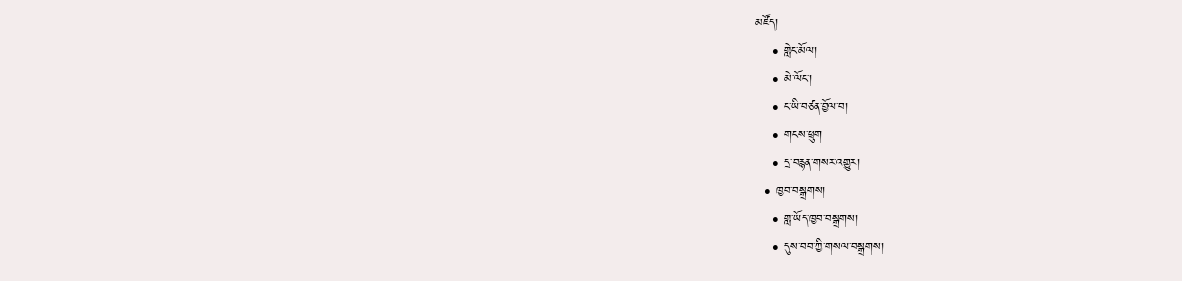མཛོད།
    • གླེང་མོལ།
    • མེ་ལོང་།
    • ང་ཡི་བཙན་བྱོལ་བ།
    • གངས་ཕྲུག
    • དྲ་བརྙན་གསར་འགྱུར།
  • ཁྱབ་བསྒྲགས།
    • གླ་ཡོད་ཁྱབ་བསྒྲགས།
    • དུས་བབ་ཀྱི་གསལ་བསྒྲགས།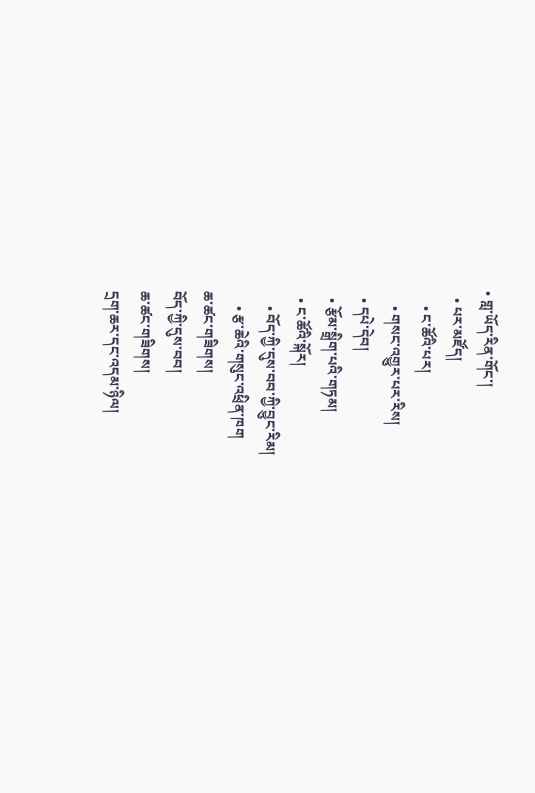• གླ་ཡོད་རིན་གོང་།
  • པར་མཛོད།
    • ང་ཚོའི་པར།
    • གསང་འགྱུར་པར་རིས།
  • དཔེ་དེབ།
  • རྩོམ་སྒྲིག་པའི་གཏམ།
  • ང་ཚོའི་སྐོར།
    • བོད་ཀྱི་དུས་བབ་ཀྱི་བྱུང་རིམ།
    • རྩ་ཆེའི་གསུང་འཕྲིན་ཁག
ཆ་ཚང་གཟིགས།
བོད་ཀྱི་དུས་བབ།
ཆ་ཚང་གཟིགས།
དྲག་ཆར་དང་འདམ་ཉིལ།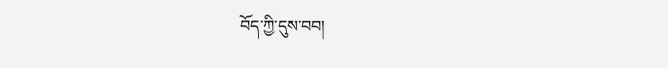བོད་ཀྱི་དུས་བབ།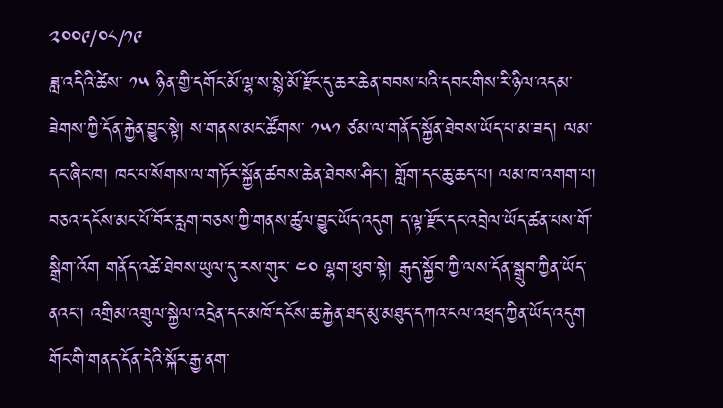༢༠༠༩/༠༨/༡༩
ཟླ་འདིའི་ཚེས་ ༡༥ ཉིན་གྱི་དགོང་མོ་ལྷ་ས་སྙེ་མོ་རྫོང་དུ་ཆར་ཆེན་བབས་པའི་དབང་གིས་རི་ཉིལ་འདམ་ཟེགས་ཀྱི་དོན་རྐྱེན་བྱུང་སྟེ། ས་གནས་མང་ཚོགས་ ༡༥༡ ཙམ་ལ་གནོད་སྐྱོན་ཐེབས་ཡོད་པ་མ་ཟད། ལམ་དང་ཞིང་ཁ། ཁང་པ་སོགས་ལ་གཏོར་སྐྱོན་ཚབས་ཆེན་ཐེབས་ཤིང་། གློག་དང་ཆུ་ཆད་པ། ལམ་ཁ་འགག་པ། བཅའ་དངོས་མང་པོ་བོར་རླག་བཅས་ཀྱི་གནས་ཚུལ་བྱུང་ཡོད་འདུག ད་ལྟ་རྫོང་དང་འབྲེལ་ཡོད་ཚན་པས་གོ་སྒྲིག་འོག གནོད་འཚེ་ཐེབས་ཡུལ་དུ་རས་གུར་ ༤༠ ལྷག་ཕུབ་སྟེ། རྒུད་སྐྱོབ་ཀྱི་ལས་དོན་སྒྲུབ་ཀྱིན་ཡོད་ནའང་། འགྲིམ་འགྲུལ་སྐྱེལ་འདྲེན་དང་མཁོ་དངོས་ཆ་རྐྱེན་ཐད་མུ་མཐུད་དཀའ་ངལ་འཕྲད་ཀྱིན་ཡོད་འདུག གོང་གི་གནད་དོན་དེའི་སྐོར་རྒྱ་ནག་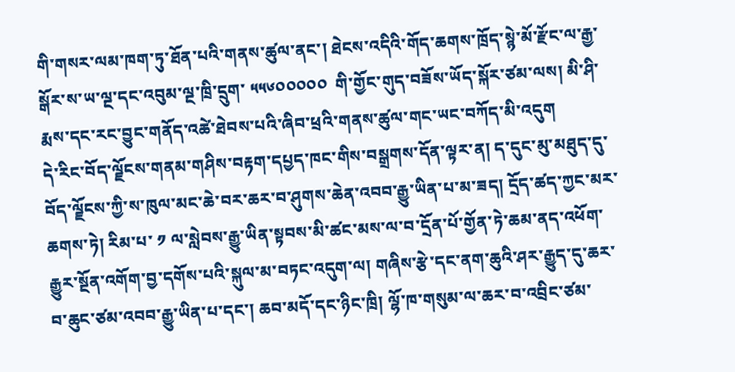གི་གསར་ལམ་ཁག་ཏུ་ཐོན་པའི་གནས་ཚུལ་ནང་། ཐེངས་འདིའི་གོད་ཆགས་ཁྲོད་སྙེ་མོ་རྫོང་ལ་རྒྱ་སྒོར་ས་ཡ་ལྔ་དང་འབུམ་ལྔ་ཁྲི་དྲུག་ ༥༥༦༠༠༠༠༠  གི་གྱོང་གུད་བཟོས་ཡོད་སྐོར་ཙམ་ལས། མི་ཤི་རྨས་དང་རང་བྱུང་གནོད་འཚེ་ཐེབས་པའི་ཞིབ་ཕྲའི་གནས་ཚུལ་གང་ཡང་བཀོད་མི་འདུག
དེ་རིང་བོད་ལྗོངས་གནམ་གཤིས་བརྟག་དཔྱད་ཁང་གིས་བསྒྲགས་དོན་ལྟར་ན། ད་དུང་མུ་མཐུད་དུ་བོད་ལྗོངས་ཀྱི་ས་ཁུལ་མང་ཆེ་བར་ཆར་བ་ཤུགས་ཆེན་འབབ་རྒྱུ་ཡིན་པ་མ་ཟད། དྲོད་ཚད་ཀྱང་མར་ཆགས་ཏེ། རིམ་པ་ ༡ ལ་སླེབས་རྒྱུ་ཡིན་སྟབས་མི་ཚང་མས་ལ་བ་དྲོན་པོ་གྱོན་ཏེ་ཆམ་ནད་འཕོག་རྒྱུར་སྔོན་འགོག་བྱ་དགོས་པའི་སྐུལ་མ་བཏང་འདུག་ལ། གཞིས་རྩེ་དང་ནག་ཆུའི་ཤར་རྒྱུད་དུ་ཆར་བ་ཆུང་ཙམ་འབབ་རྒྱུ་ཡིན་པ་དང་། ཆབ་མདོ་དང་ཉིང་ཁྲི། ལྷོ་ཁ་གསུམ་ལ་ཆར་བ་འབྲིང་ཙམ་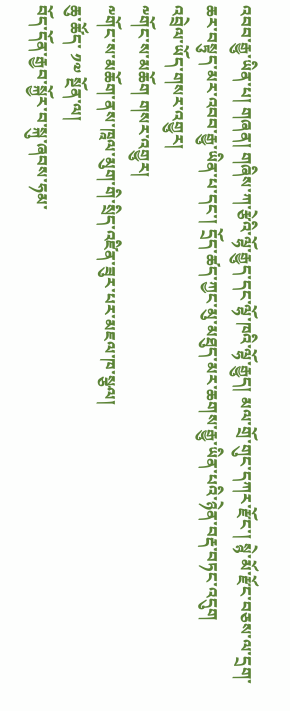འབབ་རྒྱུ་ཡིན་པ། གཞན། གཞིས་ཀ་རྩེའི་ལྷོ་རྒྱུད་དང་ལྷོ་ཁའི་ལྷོ་རྒྱུད། མལ་གྲོ་གུང་དཀར་རྫོང་། སྙེ་མོ་རྫོང་བཅས་ལ་དྲག་ཆར་བསྟུད་མར་འབབ་རྒྱུ་ཡིན་པ་དང་། དྲོད་ཚད་ཀྱང་མུ་མཐུད་མར་ཆགས་རྒྱུ་ཡིན་པའི་ཉེན་བརྡ་བཏང་འདུག
འབྲེལ་ཡོད་གསར་འགྱུར།
༸གོང་ས་མཆོག གསར་འགྱུར།
༸གོང་ས་མཆོག་ནས་ཁཱལ་མུག་གི་སྲིད་འཛིན་ཟུར་པར་མཇལ་ཁ་སྩལ།
ཆུ་ཚོད་ ༡༧ སྔོན་ལ།
བོད་དོན་རྒྱབ་སྐྱོར་བ་སྐུ་ཞབས་ཧམ་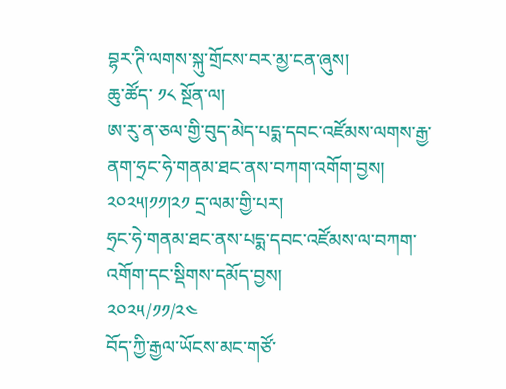བྷར་ཊི་ལགས་སྐུ་གྲོངས་བར་མྱ་ངན་ཞུས།
ཆུ་ཚོད་ ༡༨ སྔོན་ལ།
ཨ་རུ་ན་ཅལ་གྱི་བུད་མེད་པདྨ་དབང་འཛོམས་ལགས་རྒྱ་ནག་ཧྲང་ཧེ་གནམ་ཐང་ནས་བཀག་འགོག་བྱས། ༢༠༢༥།༡༡།༢༡ དྲ་ལམ་གྱི་པར།
ཧྲང་ཧེ་གནམ་ཐང་ནས་པདྨ་དབང་འཛོམས་ལ་བཀག་འགོག་དང་སྡིགས་དམོད་བྱས།
༢༠༢༥/༡༡/༢༤
བོད་ཀྱི་རྒྱལ་ཡོངས་མང་གཙོ་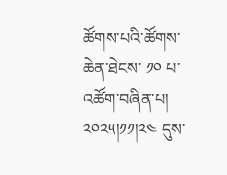ཚོགས་པའི་ཚོགས་ཆེན་ཐེངས་ ༡༠ པ་འཚོག་བཞིན་པ། ༢༠༢༥།༡༡།༢༤ དུས་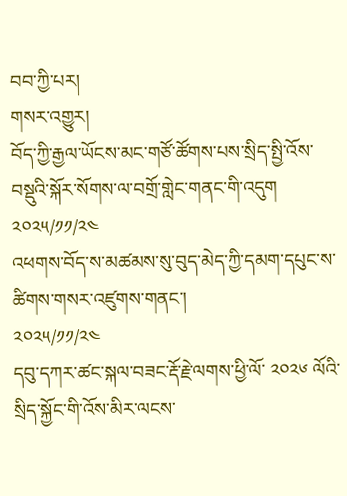བབ་ཀྱི་པར།
གསར་འགྱུར།
བོད་ཀྱི་རྒྱལ་ཡོངས་མང་གཙོ་ཚོགས་པས་སྲིད་སྤྱི་འོས་བསྡུའི་སྐོར་སོགས་ལ་བགྲོ་གླེང་གནང་གི་འདུག
༢༠༢༥/༡༡/༢༤
འཕགས་བོད་ས་མཚམས་སུ་བུད་མེད་ཀྱི་དམག་དཔུང་ས་ཚིགས་གསར་འཛུགས་གནང་།
༢༠༢༥/༡༡/༢༤
དབུ་དཀར་ཚང་སྐལ་བཟང་རྡོ་རྗེ་ལགས་ཕྱི་ལོ་ ༢༠༢༦ ལོའི་སྲིད་སྐྱོང་གི་འོས་མིར་ལངས་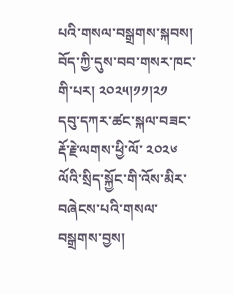པའི་གསལ་བསྒྲགས་སྐབས། བོད་ཀྱི་དུས་བབ་གསར་ཁང་གི་པར། ༢༠༢༥།༡༡།༢༡
དབུ་དཀར་ཚང་སྐལ་བཟང་རྡོ་རྗེ་ལགས་ཕྱི་ལོ་ ༢༠༢༦ ལོའི་སྲིད་སྐྱོང་གི་འོས་མིར་བཞེངས་པའི་གསལ་བསྒྲགས་བྱས།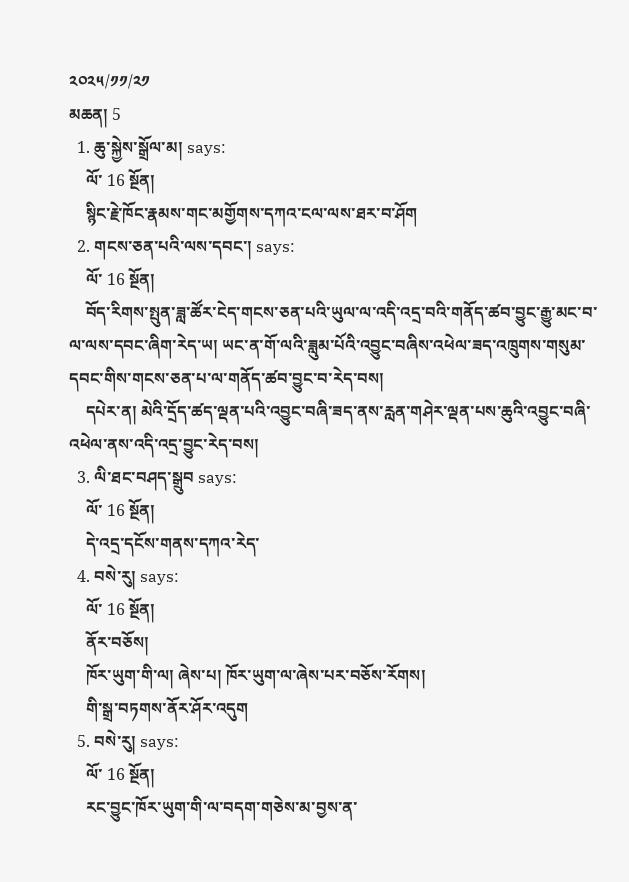༢༠༢༥/༡༡/༢༡
མཆན། 5
  1. ཆུ་སྐྱེས་སྒྲོལ་མ། says:
    ལོ་ 16 སྔོན།
    སྙིང་རྗེ་ཁོང་རྣམས་གང་མགྱོགས་དཀའ་ངལ་ལས་ཐར་བ་ཤོག
  2. གངས་ཅན་པའི་ལས་དབང་། says:
    ལོ་ 16 སྔོན།
    བོད་རིགས་སྤུན་ཟླ་ཚོར་ངེད་གངས་ཅན་པའི་ཡུལ་ལ་འདི་འདྲ་བའི་གནོད་ཚབ་བྱུང་རྒྱུ་མང་བ་ལ་ལས་དབང་ཞིག་རེད་ཡ། ཡང་ན་གོ་ལའི་ཟླུམ་པོའི་འབྱུང་བཞིས་འཕེལ་ཟད་འཁྲུགས་གསུམ་དབང་གིས་གངས་ཅན་པ་ལ་གནོད་ཚབ་བྱུང་བ་རེད་བས།
    དཔེར་ན། མེའི་དྲོད་ཚད་ལྡན་པའི་འབྱུང་བཞི་ཟད་ནས་རླན་གཤེར་ལྡན་པས་ཆུའི་འབྱུང་བཞི་འཕེལ་ནས་འདི་འདྲ་བྱུང་རེད་བས།
  3. ལི་ཐང་བཤད་སྒྲུབ says:
    ལོ་ 16 སྔོན།
    དེ་འདྲ་དངོས་གནས་དཀའ་རེད་
  4. བསེ་རུ། says:
    ལོ་ 16 སྔོན།
    ནོར་བཅོས།
    ཁོར་ཡུག་གི་ལ། ཞེས་པ། ཁོར་ཡུག་ལ་ཞེས་པར་བཅོས་རོགས།
    གི་སྒྲ་བཏགས་ནོར་ཤོར་འདུག
  5. བསེ་རུ། says:
    ལོ་ 16 སྔོན།
    རང་བྱུང་ཁོར་ཡུག་གི་ལ་བདག་གཅེས་མ་བྱས་ན་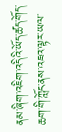ནམ་ཞིག་འཇིག་འདིའི་ཡོད་ཚད་གོད་ཆག་གི་ཀློང་ནས་འཇའ་ལྟར་ཡལ་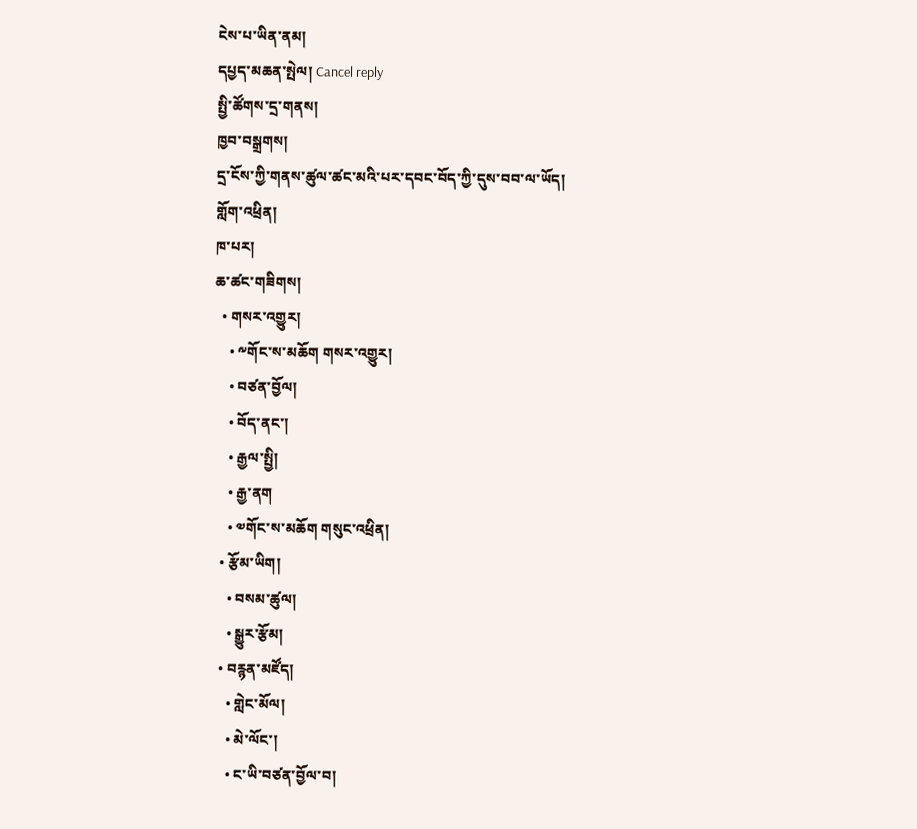ངེས་པ་ཡིན་ནམ།
དཔྱད་མཆན་སྤེལ། Cancel reply
སྤྱི་ཚོགས་དྲ་གནས།
ཁྱབ་བསྒྲགས།
དྲ་ངོས་ཀྱི་གནས་ཚུལ་ཚང་མའི་པར་དབང་བོད་ཀྱི་དུས་བབ་ལ་ཡོད།
གློག་འཕྲིན།
ཁ་པར།
ཆ་ཚང་གཟིགས།
  • གསར་འགྱུར།
    • ༸གོང་ས་མཆོག གསར་འགྱུར།
    • བཙན་བྱོལ།
    • བོད་ནང་།
    • རྒྱལ་སྤྱི།
    • རྒྱ་ནག
    • ༧གོང་ས་མཆོག གསུང་འཕྲིན།
  • རྩོམ་ཡིག།
    • བསམ་ཚུལ།
    • སྒྱུར་རྩོམ།
  • བརྙན་མཛོད།
    • གླེང་མོལ།
    • མེ་ལོང་།
    • ང་ཡི་བཙན་བྱོལ་བ།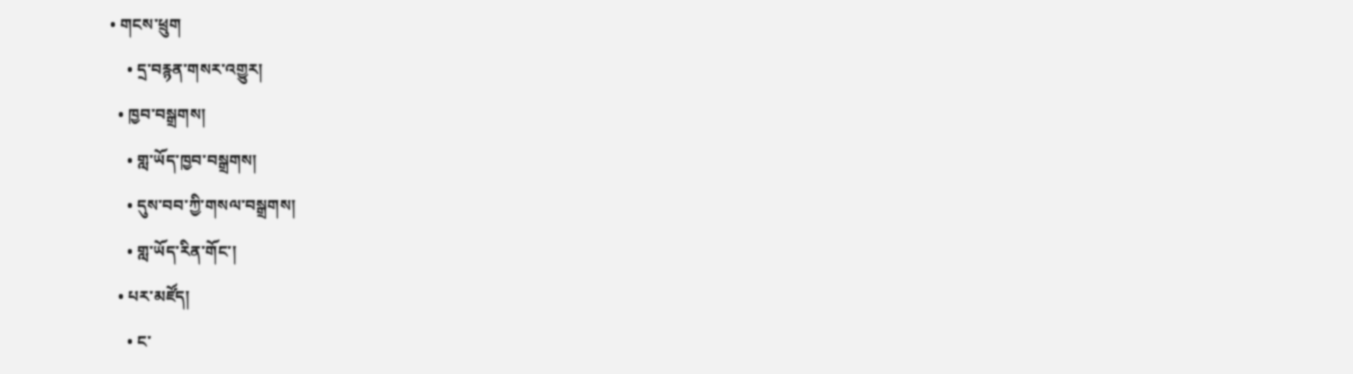• གངས་ཕྲུག
    • དྲ་བརྙན་གསར་འགྱུར།
  • ཁྱབ་བསྒྲགས།
    • གླ་ཡོད་ཁྱབ་བསྒྲགས།
    • དུས་བབ་ཀྱི་གསལ་བསྒྲགས།
    • གླ་ཡོད་རིན་གོང་།
  • པར་མཛོད།
    • ང་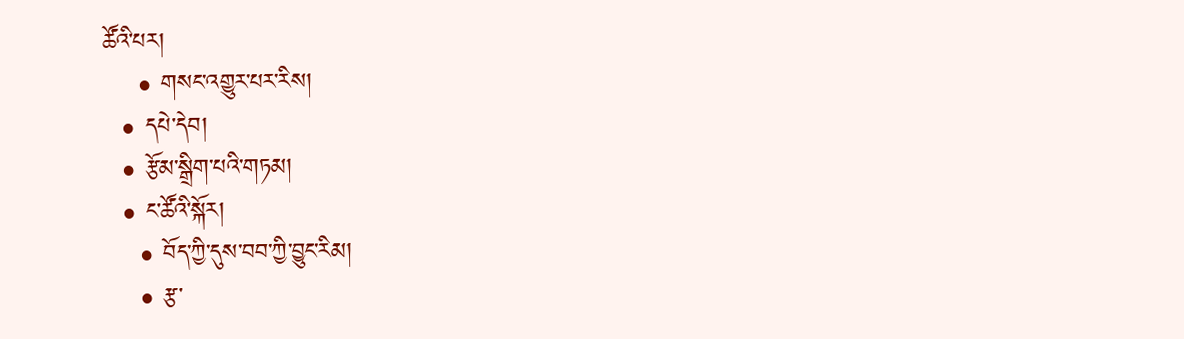ཚོའི་པར།
    • གསང་འགྱུར་པར་རིས།
  • དཔེ་དེབ།
  • རྩོམ་སྒྲིག་པའི་གཏམ།
  • ང་ཚོའི་སྐོར།
    • བོད་ཀྱི་དུས་བབ་ཀྱི་བྱུང་རིམ།
    • རྩ་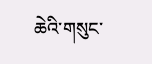ཆེའི་གསུང་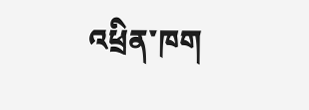འཕྲིན་ཁག